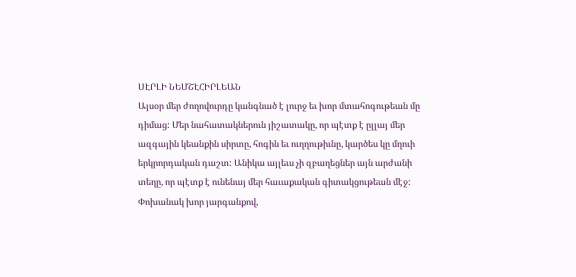ՍԷՐԼԻ ՆԵՄՇԷՀԻՐԼԵԱՆ
Այսօր մեր ժողովուրդը կանգնած է լուրջ եւ խոր մտահոգութեան մը դիմաց: Մեր նահատակներուն յիշատակը, որ պէտք է ըլլայ մեր ազգային կեանքին սիրտը, հոգին եւ ուղղութիւնը, կարծես կը մղուի երկրորդական դաշտ: Անիկա այլեւս չի զբաղեցներ այն արժանի տեղը, որ պէտք է ունենայ մեր հաւաքական գիտակցութեան մէջ: Փոխանակ խոր յարգանքով,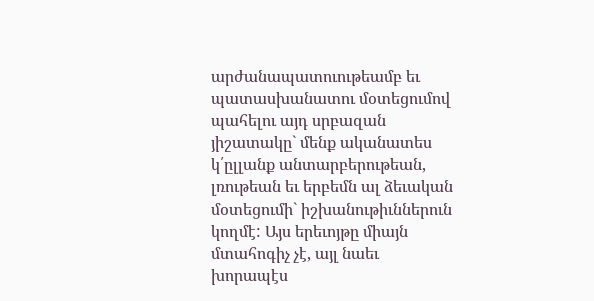արժանապատուութեամբ եւ պատասխանատու մօտեցումով պահելու այդ սրբազան յիշատակը` մենք ականատես կ՛ըլլանք անտարբերութեան, լռութեան եւ երբեմն ալ ձեւական մօտեցումի` իշխանութիւններուն կողմէ: Այս երեւոյթը միայն մտահոգիչ չէ, այլ նաեւ խորապէս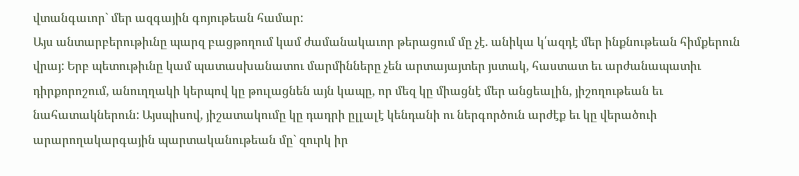վտանգաւոր` մեր ազգային գոյութեան համար:
Այս անտարբերութիւնը պարզ բացթողում կամ ժամանակաւոր թերացում մը չէ. անիկա կ՛ազդէ մեր ինքնութեան հիմքերուն վրայ: Երբ պետութիւնը կամ պատասխանատու մարմինները չեն արտայայտեր յստակ, հաստատ եւ արժանապատիւ դիրքորոշում, անուղղակի կերպով կը թուլացնեն այն կապը, որ մեզ կը միացնէ մեր անցեալին, յիշողութեան եւ նահատակներուն: Այսպիսով, յիշատակումը կը դադրի ըլլալէ կենդանի ու ներգործուն արժէք եւ կը վերածուի արարողակարգային պարտականութեան մը` զուրկ իր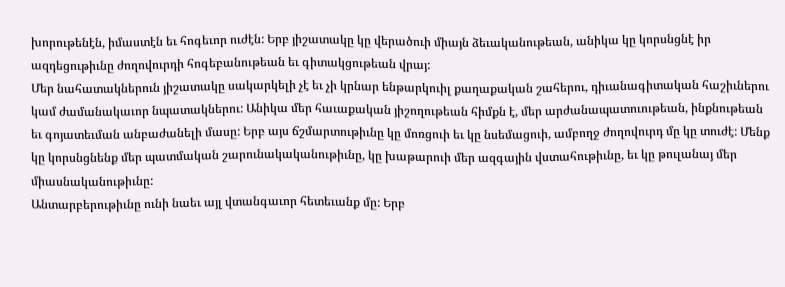խորութենէն, իմաստէն եւ հոգեւոր ուժէն: Երբ յիշատակը կը վերածուի միայն ձեւականութեան, անիկա կը կորսնցնէ իր ազդեցութիւնը ժողովուրդի հոգեբանութեան եւ գիտակցութեան վրայ:
Մեր նահատակներուն յիշատակը սակարկելի չէ եւ չի կրնար ենթարկուիլ քաղաքական շահերու, դիւանագիտական հաշիւներու կամ ժամանակաւոր նպատակներու: Անիկա մեր հաւաքական յիշողութեան հիմքն է, մեր արժանապատուութեան, ինքնութեան եւ գոյատեւման անբաժանելի մասը: Երբ այս ճշմարտութիւնը կը մոռցուի եւ կը նսեմացուի, ամբողջ ժողովուրդ մը կը տուժէ: Մենք կը կորսնցնենք մեր պատմական շարունակականութիւնը, կը խաթարուի մեր ազգային վստահութիւնը, եւ կը թուլանայ մեր միասնականութիւնը:
Անտարբերութիւնը ունի նաեւ այլ վտանգաւոր հետեւանք մը: Երբ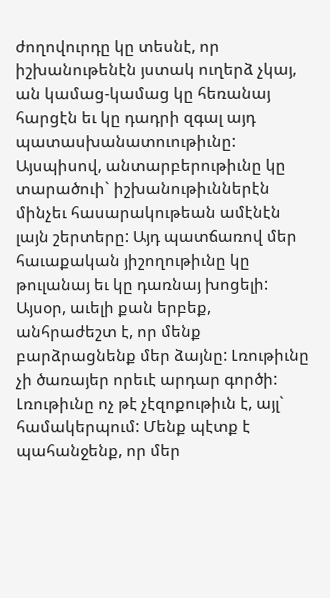ժողովուրդը կը տեսնէ, որ իշխանութենէն յստակ ուղերձ չկայ, ան կամաց-կամաց կը հեռանայ հարցէն եւ կը դադրի զգալ այդ պատասխանատուութիւնը: Այսպիսով, անտարբերութիւնը կը տարածուի` իշխանութիւններէն մինչեւ հասարակութեան ամէնէն լայն շերտերը: Այդ պատճառով մեր հաւաքական յիշողութիւնը կը թուլանայ եւ կը դառնայ խոցելի:
Այսօր, աւելի քան երբեք, անհրաժեշտ է, որ մենք բարձրացնենք մեր ձայնը: Լռութիւնը չի ծառայեր որեւէ արդար գործի: Լռութիւնը ոչ թէ չէզոքութիւն է, այլ` համակերպում: Մենք պէտք է պահանջենք, որ մեր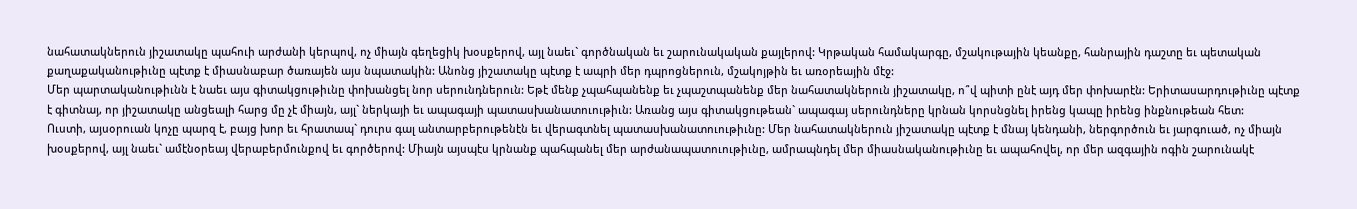նահատակներուն յիշատակը պահուի արժանի կերպով, ոչ միայն գեղեցիկ խօսքերով, այլ նաեւ` գործնական եւ շարունակական քայլերով: Կրթական համակարգը, մշակութային կեանքը, հանրային դաշտը եւ պետական քաղաքականութիւնը պէտք է միասնաբար ծառայեն այս նպատակին: Անոնց յիշատակը պէտք է ապրի մեր դպրոցներուն, մշակոյթին եւ առօրեային մէջ:
Մեր պարտականութիւնն է նաեւ այս գիտակցութիւնը փոխանցել նոր սերունդներուն: Եթէ մենք չպահպանենք եւ չպաշտպանենք մեր նահատակներուն յիշատակը, ո՞վ պիտի ընէ այդ մեր փոխարէն: Երիտասարդութիւնը պէտք է գիտնայ, որ յիշատակը անցեալի հարց մը չէ միայն, այլ` ներկայի եւ ապագայի պատասխանատուութիւն: Առանց այս գիտակցութեան` ապագայ սերունդները կրնան կորսնցնել իրենց կապը իրենց ինքնութեան հետ:
Ուստի, այսօրուան կոչը պարզ է, բայց խոր եւ հրատապ` դուրս գալ անտարբերութենէն եւ վերագտնել պատասխանատուութիւնը: Մեր նահատակներուն յիշատակը պէտք է մնայ կենդանի, ներգործուն եւ յարգուած, ոչ միայն խօսքերով, այլ նաեւ` ամէնօրեայ վերաբերմունքով եւ գործերով: Միայն այսպէս կրնանք պահպանել մեր արժանապատուութիւնը, ամրապնդել մեր միասնականութիւնը եւ ապահովել, որ մեր ազգային ոգին շարունակէ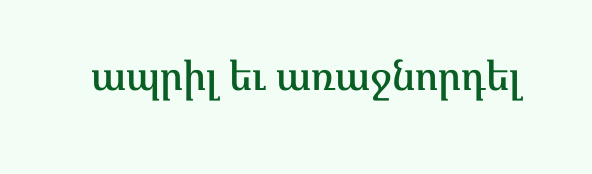ապրիլ եւ առաջնորդել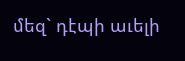մեզ` դէպի աւելի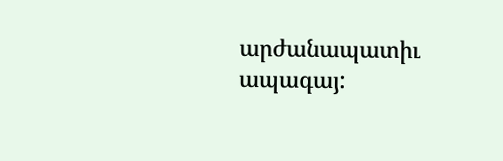արժանապատիւ ապագայ: